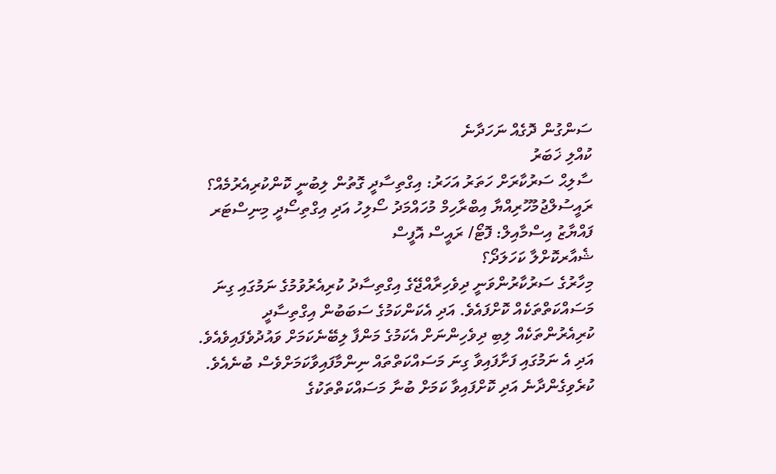ސަންގުން ދޮގެއް ނަހަދާނެ
ކުއްލި ޚަބަރު
ސާލިޙް ސަރުކާރަށް ހަތަރު އަހަރު: އިގްތިސާދީ ގޮތުން ލިބުނީ ކޮންކުރިއެރުމެއް؟
ރައީސުލްޖުމުހޫރިއްޔާ އިބްރާހިމް މުހައްމަދު ސޯލިހު އަދި އިގްތިސޯދީ މިނިސްޓަރ ފައްޔާޒު އިސްމާއިލް: ފޮޓޯ/ ރައީސް އޮފީސް
ޝެއާރކޮށްލާ ކަހަލަދޯ؟
މިހާރުގެ ސަރުކާރުންވަނީ ދިވެހިރާއްޖޭގެ އިގްތިސާދު ކުރިއެރުވުމުގެ ނަމުގައި ގިނަ މަސައްކަތްތަކެއް ކޮށްފައެވެ. އަދި އެކަންކަމުގެ ސަބަބުން އިގްތިސާދީ ކުރިއެރުންތަކެއް ލިބި ދިވެހިންނަށް އެކަމުގެ މަންފާ ލިބޭނެކަމަށް ވައުދުވެފައިވެއެވެ. އަދި އެ ނަމުގައި ފަށާފައިވާ ގިނަ މަސައްކަތްތައް ނިންމާފައިވާކަމަށްވެސް ބުނެއެވެ.
ކުރެވިގެންދާނެ އަދި ކޮށްފައިވާ ކަމަށް ބުނާ މަސައްކަތްތަކުގެ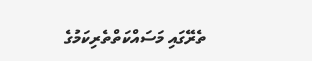ތެރޭގައި މަސައްކަތްތެރިކަމުގެ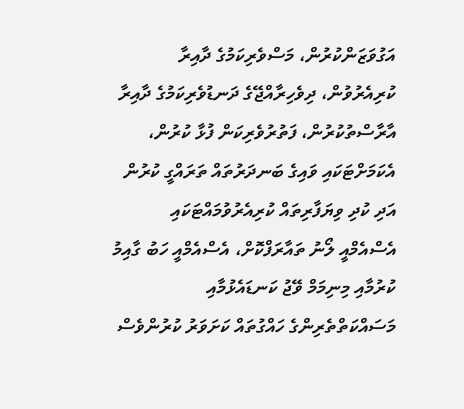އަގުވަޒަންކުރުން، މަސްވެރިކަމުގެ ދާއިރާ ކުރިއެރުވުން، ދިވެހިރާއްޖޭގެ ދަނޑުވެރިކަމުގެ ދާއިރާ އާރާސްތުކުރުން، ފަތުރުވެރިކަން ފުޅާ ކުރުން، އެކަމަށްޓަކައި ވައިގެ ބަނދަރުތައް ތަރައްގީ ކުރުން އަދި ކުދި ވިޔަފާރިތައް ކުރިއެރުވުމައްޓަކައި އެސްއެމްއީ ލޯނު ތައާރަފްކޮށް، އެސްއެމްއީ ހަބު ގާއިމު ކުރުމާއި މިނިމަމް ވޭޖު ކަނޑައެޅުމާއި މަސައްކަތްތެރިންގެ ހައްގުތައް ކަށަވަރު ކުރުންވެސް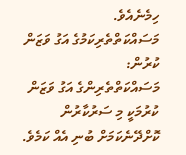ހިމެނެއެވެ.
މަސައްކަތްތެރިކަމުގެ އަގު ވަޒަން ކުރުން:
މަސައްކަތްތެރިންގެ އަގު ވަޒަން ކުރުމަކީ މި ސަރުކާރުން ކޮށްދޭނެކަމަށް ބުނި އެއް ކަމެވެ.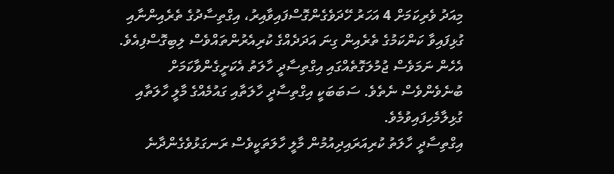މިއަދު ވެރިކަމަށް 4 އަހަރު ހޭދަވެގެންގޮސްފައިވާއިރު، އިގްތިސާދުގެ ތެރެއިންނާއި ގުޅިފައިވާ ކަންކަމުގެ ތެރެއިން ގިނަ އަދަދެއްގެ ކުރިއެރުންތައްވެސް ލިބިގޮސްފިއެވެ. އެހެން ނަމަވެސް ޖުމުލަގޮތެއްގައި އިގްތިސާދީ ހާލަތު އެކަށީގެންވާކަމަށް ބުނެވެންވެސް ނެތެވެ. ސަބަބަކީ އިގްތިސާދީ ހާލަތާއި ގައުމެއްގެ މާލީ ހާލަތާއި ގުޅިލާމެހިފައިވުމެވެ.
އިގްތިސާދީ ހާލަތު ކުރިއަރައިދިއުމުން މާލީ ހާލަތަކީވެސް ރަނގަޅުވެގެންދާނެ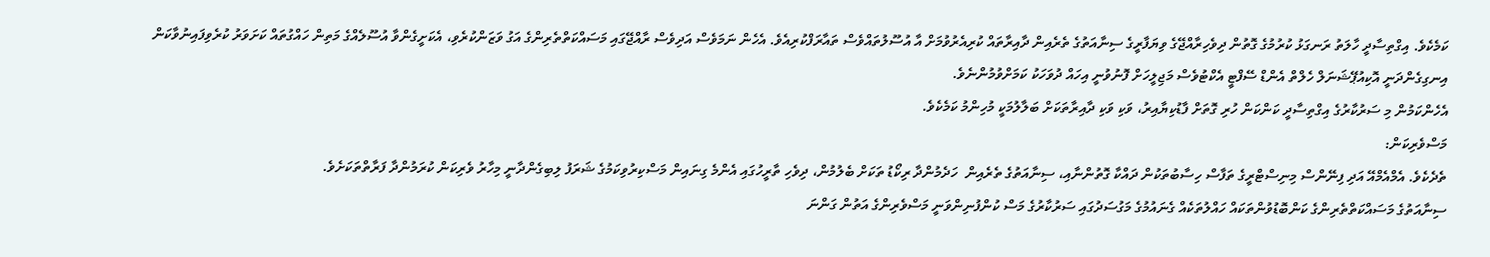ކަމެކެވެ. އިގްތިސާދީ ހާލަތު ރަނގަޅު ކުރުމުގެ ގޮތުން ދިވެހިރާއްޖޭގެ ވިޔަފާރީގެ ސިނާއަތުގެ ތެރެއިން ދާއިރާތައް ކުރިއެރުވުމަށް އާ އުސޫލުތައްވެސް ތައާރަފްކުރިއެވެ. އެހެން ނަމަވެސް އަދިވެސް ރާއްޖޭގައި މަސައްކަތްތެރިންގެ އަގު ވަޒަންކުރެވި، އެކަށީގެންވާ އުސޫލެއްގެ މަތިން ހައްގުތައް ކަށަވަރު ކުރެވިފައިނުވާކަން އިނގިގެންދަނީ އޮކިއުޕޭޝަނަލް ހެލްތް އެންޑް ސޭފްޓީ އެކްޓުވެސް މަޖިލީހަށް ފޮނުވުނީ އިހައް ދުވަހަކު ކަމަށްވުމުންނެވެ.
އެހެންކަމުން މި ސަރުކާރުގެ އިގްތިސާދީ ކަންކަން ހުރި ގޮތަށް ފާޑުކިޔާއިރު، ވަކި ވަކި ދާއިރާތަކަށް ބަލާލުމަކީ މުހިންމު ކަމެކެވެ.
މަސްވެރިކަން:
ތެދެކެވެ. އެމްއެމްއޭ އަދި ފިނޭންސް މިނިސްޓްރީގެ ތަފާސް ހިސާބުތަކުން ދައްކާ ގޮތުންނާއި، ސިނާއަތުގެ ތެރެއިން  ހަދެމުންދާ ރިކޯޑު ތަކަށް ބެލުމުން، ދިވެހި ތާރީހުގައި އެންމެ ގިނައިން މަސްކިރުވިކަމުގެ ޝަރަފު ލިބިގެންދާނީ މިހާރު ވެރިކަން ކުރަމުންދާ ފަރާތްތަކަށެވެ.
ސިނާއަތުގެ މަސައްކަތްތެރިންގެ ކަންބޮޑުވުންތަކައް ހައްލުތަކެއް ގެނައުމުގެ މަގުސަދުގައި ސަރުކާރުގެ މަސް ކުންފުނިންވަނީ މަސްވެރިންގެ އަތުން ގަންނަ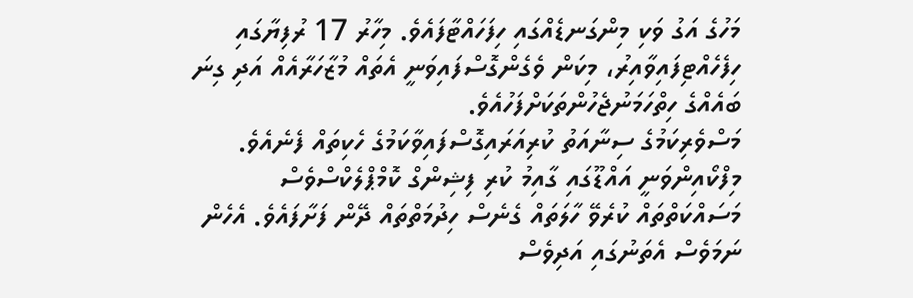މަހުގެ އަގު ވަކި މިންގަނޑެއްގައި ހިފަހައްޓާފައެވެ. މިހާރު 17 ރުފިޔާގައި ހިފެހެއްޓިފައިވާއިރު، މިކަން ވެގެންގޮސްފައިވަނީ އެތައް މުޒާހަރާއެއް އަދި ގިނަ ބައެއްގެ ހިތްހަމަނުޖެހުންތަކަށްފަހުއެވެ.
މަސްވެރިކަމުގެ ސިނާއަތު ކުރިއަރައިގޮސްފައިވާކަމުގެ ހެކިތައް ފެނެއެވެ. މިފްކޯއިންވަނީ އައްޑޫގައި ގާއިމު ކުރި ފިޝިންގް ކޮމްޕްލެކްސްވެސް މަސައްކަތްތައް ކުރެވޭ ހާލަތައް ގެނެސް ހިދުމަތްތައް ދޭން ފަށާފައެވެ. އެހެން ނަމަވެސް އެތަނުގައި އަދިވެސް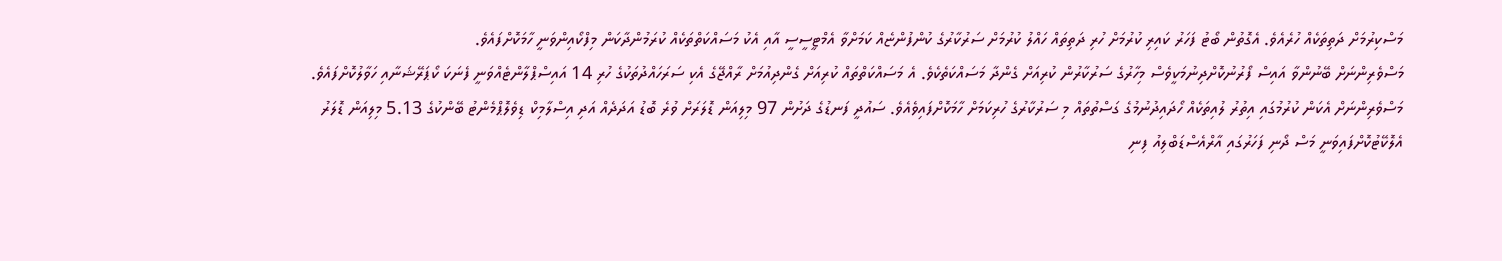މަސްކިރުމަށް ދަތިތަކެއް ހުރެއެވެ. އެގޮތުން ބޯޓު ފަހަރު ކައިރި ކުރުމަށް ހުރި ދަތިތައް ހައްލު ކުރުމަށް ސަރުކާރުގެ ކުންފުންޏެއް ކަމަށްވާ އެމްޓީސީސީ އާއި އެކު މަސައްކަތްތަކެއް ކުރަމުންދާކަން މިފްކޯއިންވަނީ ހާމަކޮށްފައެވެ.
މަސްވެރިންނަށް ބޭނުންވާ އައިސް ފޯރުނުކޮށްދިނުމަކީވެސް މިހާރުގެ ސަރުކާރުން ކުރިއަށް ގެންދާ މަސައްކަތެކެވެ. އެ މަސައްކަތްތައް ކުރިއަށް ގެންދިއުމަށް ރާއްޖޭގެ އެކި ސަރަހައްދުތަކުގެ ހުރި 14 އައިސްޕްލާންޓެއްވަނީ ފެނަކަ ކޯޕަރޭޝަނާއި ހަވާލުކޮށްފައެވެ.
މަސްވެރިންނަށް އެކަން ކުރުމުގައި އިތުރު ލުއިތަކެއް ހޯދައިދުނުމުގެ ގަސްތުތައް މި ސަރުކާރުގެ ހުރިކަމަށް ހާމަކޮށްފައިވެއެވެ. ސައުދީ ފަނޑުގެ ދަށުން 97 މިލިއަން ޑޮލަރަށް ވުރެ ބޮޑު އަދަދެއް އަދި އިސްލާމިކް ޑިވެލޮޕްމެންޓު ބޭންކުގެ 5.13 މިލިއަން ޑޮލަރު އެލޮކޭޓުކޮށްފައިވަނީ މަސް ދޯނި ފަހަރުގައި އާރްއެސްޑަބްލިއު ފިނި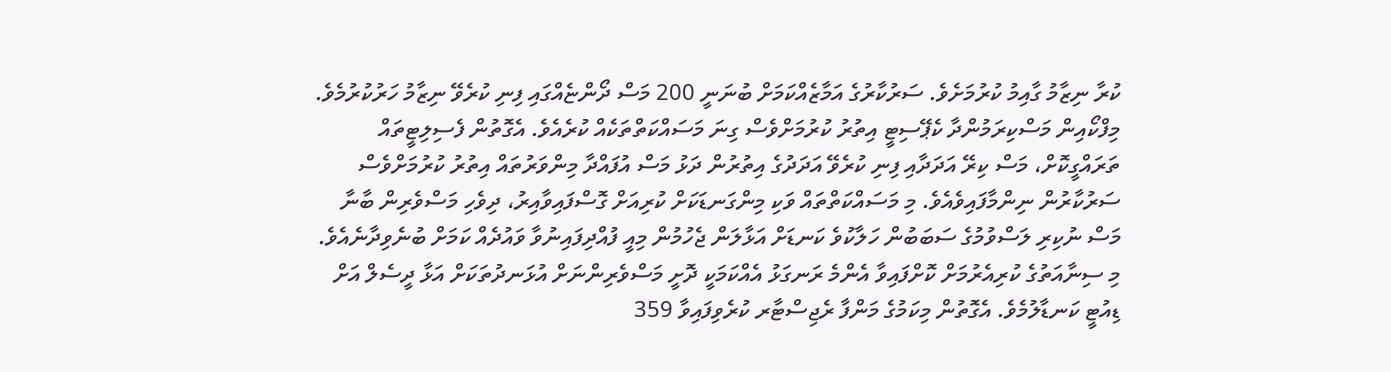ކުރާ ނިޒާމު ގާއިމު ކުރުމަށެވެ. ސަރުކާރުގެ އަމާޒެއްކަމަށް ބުނަނީ 200 މަސް ދޯންޏެއްގައި ފިނި ކުރެވޭ ނިޒާމު ހަރުކުރުމެވެ.
މިފްކޯއިން މަސްކިރަމުންދާ ކެޕޭސިޓީ އިތުރު ކުރުމަށްވެސް ގިނަ މަސައްކަތްތަކެއް ކުރެއެވެ. އެގޮތުން ފެސިލިޓީތައް ތަރައްގީކޮށް، މަސް ކިރޭ އަދަދާއި ފިނި ކުރެވޭ އަދަދުގެ އިތުރުން ދަޅު މަސް އުފައްދާ މިންވަރުތައް އިތުރު ކުރުމަށްވެސް ސަރުކާރުން ނިންމާފައިވެއެވެ. މި މަސައްކަތްތައް ވަކި މިންގަނޑަކަށް ކުރިއަށް ގޮސްފައިވާއިރު، ދިވެހި މަސްވެރިން ބާނާ މަސް ނުކިރި ލަސްވުމުގެ ސަބަބުން ހަލާކުވެ ކަނޑަށް އަޅާލަން ޖެހުމުން މިއީ ފުއްދިފައިނުވާ ވައުދެއް ކަމަށް ބުނެވިދާނެއެވެ.
މި ސިނާއަތުގެ ކުރިއެރުމަށް ކޮށްފައިވާ އެންމެ ރަނގަޅު އެއްކަމަކީ ދޮށީ މަސްވެރިންނަށް އުޅަނދުތަކަށް އަޅާ ދީސެލް އަށް ޑިއުޓީ ކަނޑާލުމެވެ. އެގޮތުން މިކަމުގެ މަންފާ ރެޖިސްޓާރ ކުރެވިފައިވާ 359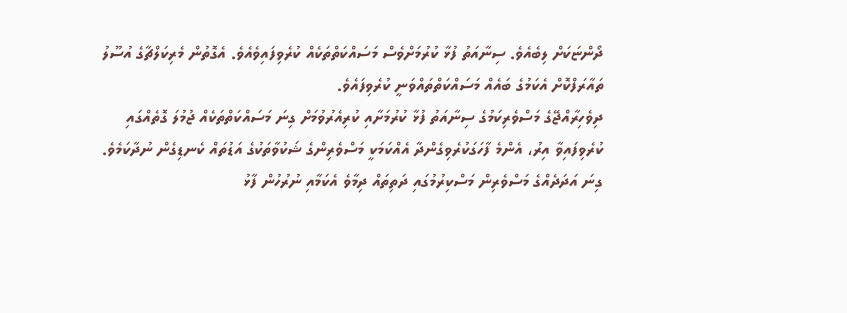ދޯންޏަކަށް ލިބެއެވެ. ސިނާއަތު ފުޅާ ކުރުމަށްވެސް މަސައްކަތްތަކެއް ކުރެވިފައިވެއެވެ. އެގޮތުން މެރިކަލްޗާގެ އުސޫލު ތައާރަފްކޮށް އެކަމުގެ ބައެއް މަސައްކަތްތައްވަނީ ކުރެވިފައެވެ.
ދިވެހިރާއްޖޭގެ މަސްވެރިކަމުގެ ސިނާއަތު ފުޅާ ކުރުމަށާއި ކުރިއެރުވުމަށް ގިނަ މަސައްކަތްތަކެއް ޖުމުލަ ގޮތެއްގައި ކުރެވިފައިވާ އިރު، އެންމެ ފާހަގަކުރެވިގެންދާ އެއްކަމަކީ މަސްވެރިންގެ ޝަކުވާތަކުގެ އަޑުތައް ކެނޑިގެން ނުދާކަމެވެ. ގިނަ އަދަދެއްގެ މަސްވެރިން މަސްކިރުމުގައި ދަތިތައް ދިމާވެ އެކަމާއި ނުރުހުން ފާޅު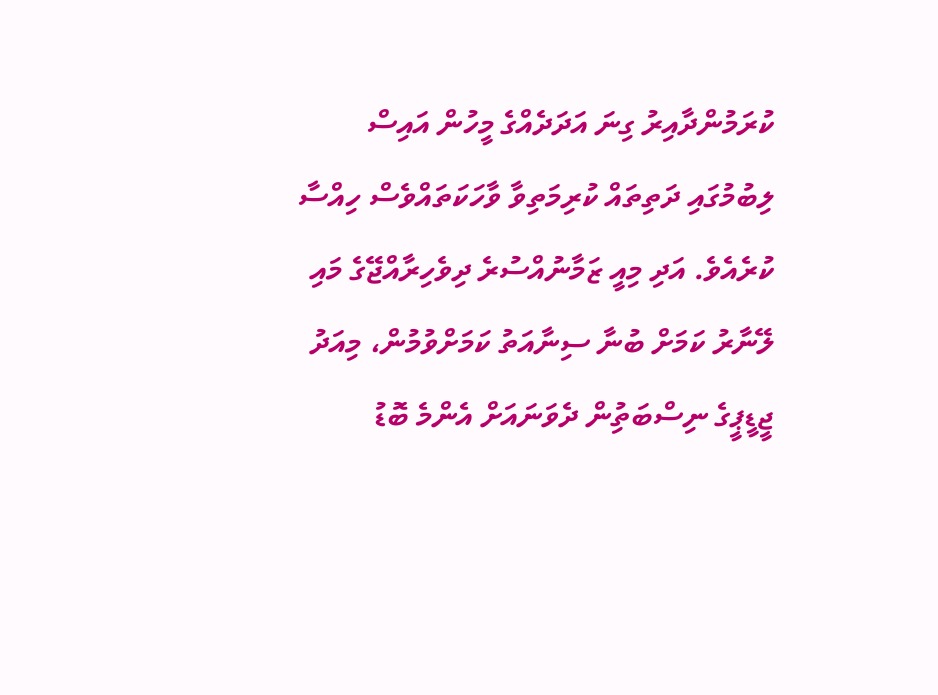ކުރަމުންދާއިރު ގިނަ އަދަދެއްގެ މީހުން އައިސް ލިބުމުގައި ދަތިތައް ކުރިމަތިވާ ވާހަކަތައްވެސް ހިއްސާ ކުރެއެވެ. އަދި މިއީ ޒަމާނުއްސުރެ ދިވެހިރާއްޖޭގެ މައި ލޭނާރު ކަމަށް ބުނާ ސިނާއަތު ކަމަށްވުމުން، މިއަދު ޖީޑީޕީގެ ނިސްބަތުިން ދެވަނައަށް އެންމެ ބޮޑު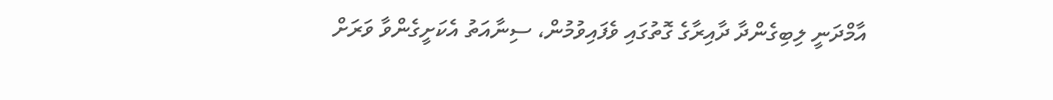އާމްދަނީ ލިބިގެންދާ ދާއިރާގެ ގޮތުގައި ވެފައިވުމުން، ސިނާއަތު އެކަށީގެންވާ ވަރަށް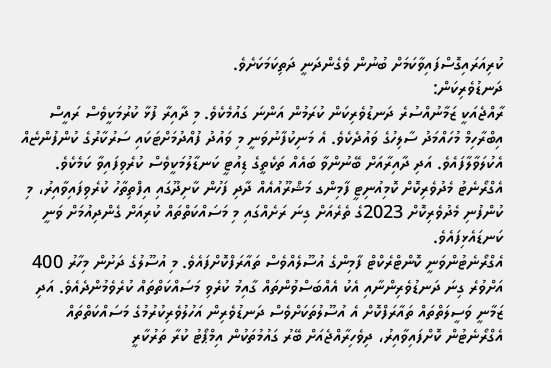ކުރިއަރައިގޮސްފައިވާކަމަށް ބުނުން ވެގެންދަނީ ދަތިކަމަކަށެވެ.
ދަނޑުވެރިކަން:
ރާއްޖެއަކީ ޒަމާނުއްސުރެ ދަނޑުވެރިކަން ކުރަމުން އަންނަ ގައުމެކެވެ. މި ދާއިރާ ފުޅާ ކުރުމަކީވެސް ރައީސް އިބްރާހިމް މުހައްމަދު ސާލިހުގެ ވައުދެކެވެ. އެ މަނިކުފާނުވަނީ މި ވައުދު ފުއްދުމަށްޓަކައި ސަރުކާރުގެ ކުންފުންޏެއް އެކުލަވާލާފައެވެ. އަދި ދާއިރާއަށް ބޭނުންވާ ބައެއް ތަކެތީގެ ޑިއުޓީ ކަނޑާލުމަކީވެސް ކުރެވިފައިވާ ކަމެކެވެ.
އެގްރޯނެޓު މެދުވެރިކޮށް ކޮމިއުނިޓީ ފާމިންގ މަޝްރޫއުއެއް ދާދި ފަހުން ކާށިދޫގައި އިފްތިތާހު ކުރެވިފައިވާއިރު، މި ކުންފުނި މެދުވެރިކޮށް 2023ގެ ތެރެއަށް ގިނަ ރަށެއްގައި މި މަސައްކަތްތައް ކުރިއަށް ގެންދިއުމަށް ވަނީ ކަނޑައެޅިފައެވެ.
އެގްރޯނެޓުންވަނީ ކޮންޓްރެކްޓް ފާމިންގެ އުސޫލެއްވެސް ތައާރަފްކޮށްފައެވެ. މި އުސޫލުގެ ދަށުން މިހާރު 400 އަށްވުރެ ގިނަ ދަނޑުވެރިންނާއި އެކު އެއްބަސްވުންތައް ގާއިމު ކުރެވި މަސައްކަތްތައް ކުރެވެމުންދެއެވެ. އަދި ޒަމާނީ ވަސީލަތްތައް ތައާރަފްކޮށް އެ އުސޫލުތަކަށްވެސް ދަނޑުވެރިން އަހުލުވެރިކުރުމުގެ މަސައްކަތްތައް އެގްރޯނެޓުން ކޮށްފައިވާއިރު، ދިވެހިރާއްޖެއަށް ބޭރު ގައުމުތަކުން އިމްޕޯޓު ކުރާ ތަރުކާރީ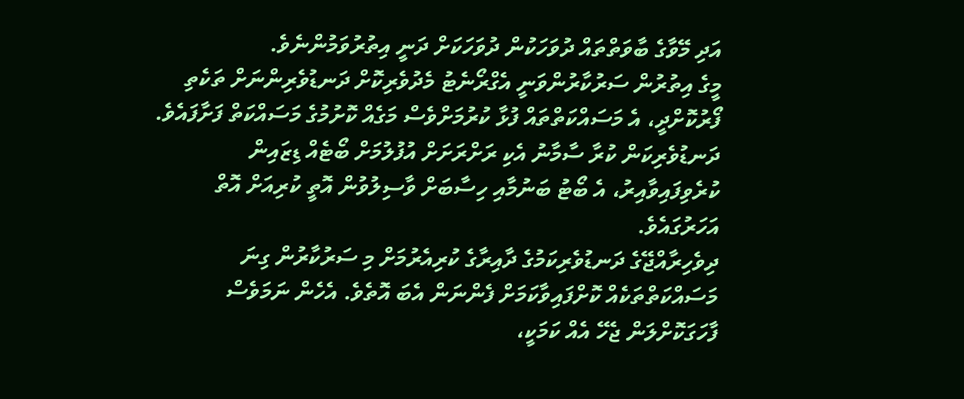އަދި މޭވާގެ ބާވަތްތައް ދުވަހަކުން ދުވަހަކަށް ދަނީ އިތުރުވަމުންނެވެ.
މީގެ އިތުރުން ސަރުކާރުންވަނީ އެގްރޯނެޓު މެދުވެރިކޮށް ދަނޑުވެރިންނަށް ތަކެތި ފޯރުކޮށްދީ، އެ މަސައްކަތްތައް ފުޅާ ކުރުމަށްވެސް މަގެއް ކޮށުމުގެ މަސައްކަތް ފަށާފައެވެ. ދަނޑުވެރިކަން ކުރާ ސާމާނު އެކި ރަށްރަށަށް އުފުލުމަށް ބޯޓެއް ޑިޒައިން ކުރެވިފައިވާއިރު، އެ ބޯޓު ބަނުމާއި ހިސާބަށް ވާސިލުވުން އޮތީ ކުރިއަށް އޮތް އަހަރުގައެވެ.
ދިވެހިރާއްޖޭގެ ދަނޑުވެރިކަމުގެ ދާއިރާގެ ކުރިއެރުމަށް މި ސަރުކާރުން ގިނަ މަސައްކަތްތަކެއް ކޮށްފައިވާކަމަށް ފެންނަން އެބަ އޮތެވެ. އެހެން ނަމަވެސް ފާހަގަކޮށްލަން ޖެހޭ އެއް ކަމަކީ،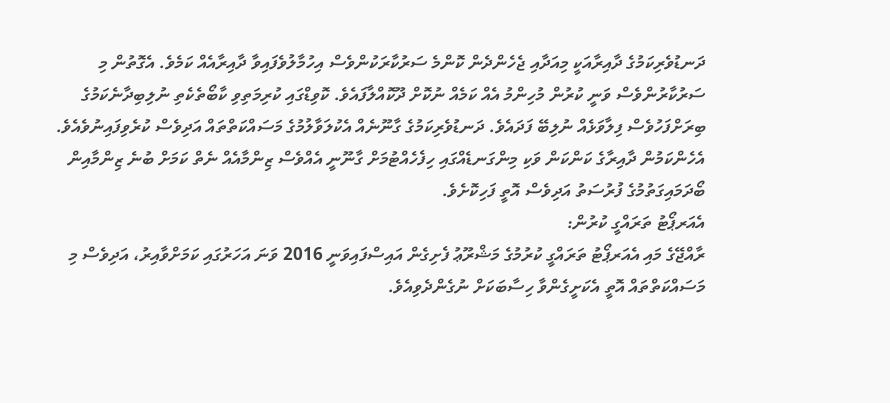ދަނޑުވެރިކަމުގެ ދާއިރާއަކީ މިއަދާއި ޖެހެންދެން ކޮންމެ ސަރުކާރަކުންވެސް އިހުމާލުވެފައިވާ ދާއިރާއެއް ކަމެވެ. އެގޮތުން މި ސަރުކާރުންވެސް ވަނީ ކުރުން މުހިންމު އެއް ކަމެއް ނުކޮށް ދޫކޮއްލާފައެވެ. ކޮވިޑްގައި ކުރިމަތިވި ކާބޯތެކެތި ނުލިބިދާނެކަމުގެ ބިރަށްފަހުވެސް ފިލާވަޅެއް ނުލިބޭ ފަދައެވެ. ދަނޑުވެރިކަމުގެ ގާނޫނެއް އެކުލަވާލުމުގެ މަސައްކަތްތައް އަދިވެސް ކުރެވިފައިނުވެއެވެ. އެހެންކަމުން ދާއިރާގެ ކަންކަން ވަކި މިންގަނޑެއްގައި ހިފެހެއްޓުމަށް ގާނޫނީ އެއްވެސް ޒިންމާއެއް ނެތް ކަމަށް ބުނެ ޒިންމާއިން ބޯދަމައިގަތުމުގެ ފުރުސަތު އަދިވެސް އޮތީ ފަހިކޮށެވެ.
އެއަރޕޯޓު ތަރައްގީ ކުރުން:
ރާއްޖޭގެ މައި އެއަރޕޯޓު ތަރައްގީ ކުރުމުގެ މަޝްރޫޢު ފެށިގެން އައިސްފައިވަނީ 2016 ވަނަ އަހަރުގައި ކަމަށްވާއިރު، އަދިވެސް މި މަސައްކަތްތައް އޮތީ އެކަށީގެންވާ ހިސާބަކަށް ނުގެންދެވިއެވެ.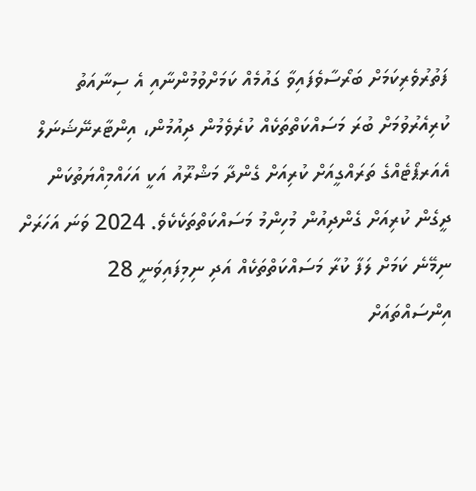ފަތުރުވެރިކަމަށް ބަރޯސާވެފައިވާ ގައުމެއް ކަމަށްވުމުންނާއި އެ ސިނާއަތު ކުރިއެރުވުމަށް ބުރަ މަސައްކަތްތަކެއް ކުރެވެމުން ދިއުމުން، އިންޓާރނޭޝަނަލް އެއަރޕޯޓެއްގެ ތަރައްގީއަށް ކުރިއަށް ގެންދާ މަޝްރޫއު އަކީ އަހައްމިއްޔަތުކަން ދީގެން ކުރިއަށް ގެންދިއުން މުހިންމު މަސައްކަތްތަކެކެވެ. 2024 ވަނަ އަހަރަށް ނިމޭނެ ކަމަށް ލަފާ ކުރާ މަސައްކަތްތަކެއް އަދި ނިމިފައިވަނީ 28 އިންސައްތައަށް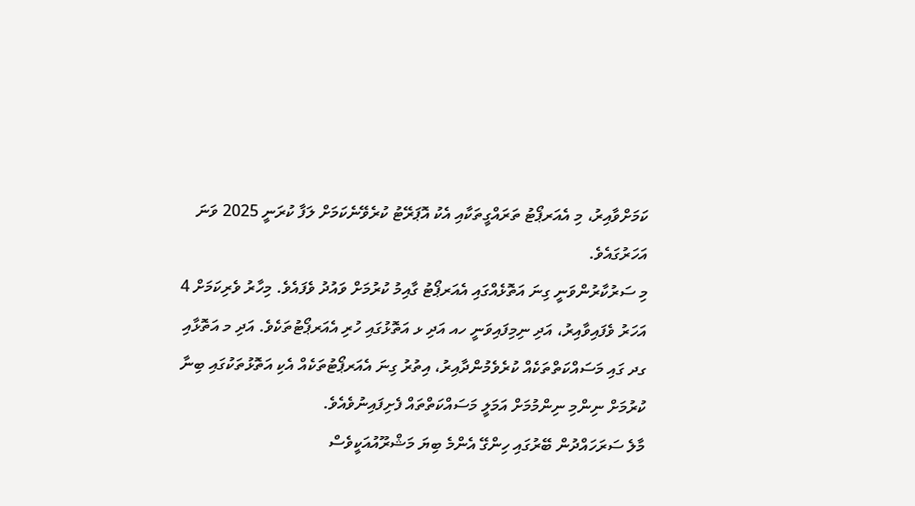ކަމަށްވާއިރު، މި އެއަރޕޯޓު ތަރައްގީތަކާއި އެކު އޮޕަރޭޓު ކުރެވޭނެކަމަށް ލަފާ ކުރަނީ 2025 ވަނަ އަހަރުގައެވެ.
މި ސަރުކާރުންވަނީ ގިނަ އަތޮޅެއްގައި އެއަރޕޯޓު ގާއިމު ކުރުމަށް ވައުދު ވެފައެވެ. މިހާރު ވެރިކަމަށް 4 އަހަރު ވެފައިވާއިރު، އަދި ނިމިފައިވަނީ ހއ އަދި ޅ އަތޮޅުގައި ހުރި އެއަރޕޯޓުތަކެވެ. އަދި މ އަތޮޅާއި ގދ ގައި މަސައްކަތްތަކެއް ކުރެވެމުންދާއިރު، އިތުރު ގިނަ އެއަރޕޯޓުތަކެއް އެކި އަތޮޅުތަކުގައި ބިނާ ކުރުމަށް ނިންމި ނިންމުމަށް އަމަލީ މަސައްކަތްތައް ފެށިފައިނުވެއެވެ.
މާލެ ސަރަހައްދުން ބޭރުގައި ހިންގޭ އެންމެ ބިޔަ މަޝްރޫއުއަކީވެސް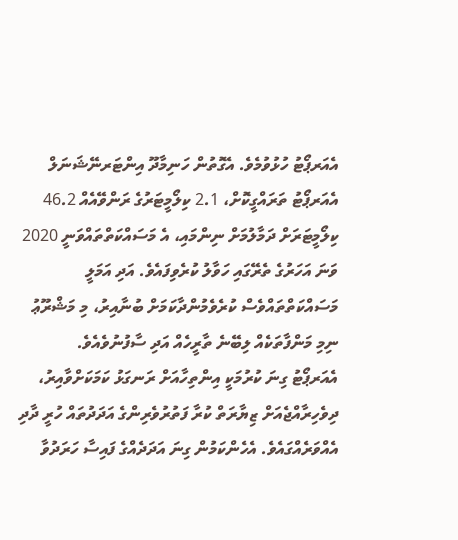އެއަރޕޯޓު ހުޅުވުމެވެ. އެގޮތުން ހަނިމާދޫ އިންޓަރނޭޝަނަލް އެއަރޕޯޓު ތަރައްގީކޮށް، 2.1 ކިލޯމީޓަރުގެ ރަންވޭއެއް 46.2 ކިލޯމީޓަރަށް ދަމާލުމަށް ނިންމައި، އެ މަސައްކަތްތައްވަނީ 2020 ވަނަ އަހަރުގެ ތެރޭގައި ހަވާލު ކުރެވިފައެވެ. އަދި އަމަލީ މަސައްކަތްތައްވެސް ކުރެވެމުންދާކަމަށް ބުނާއިރު، މި މަޝްރޫޢު ނިމި މަންފާތަކެއް ލިބޭނެ ތާރީހެއް އަދި ސާފުނުވެއެވެ.
އެއަރޕޯޓު ގިނަ ކުރުމަކީ އިންތިހާއަށް ރަނގަޅު ކަމަކަށްވާއިރު، ދިވެހިރާއްޖެއަށް ޒިޔާރަތް ކުރާ ފަތުރުވެރިންގެ އަދަދުތައް ހުރީ ދާދި އެއްވަރެއްގައެވެ. އެހެންކަމުން ގިނަ އަދަދެއްގެ ފައިސާ ހަރަދުވާ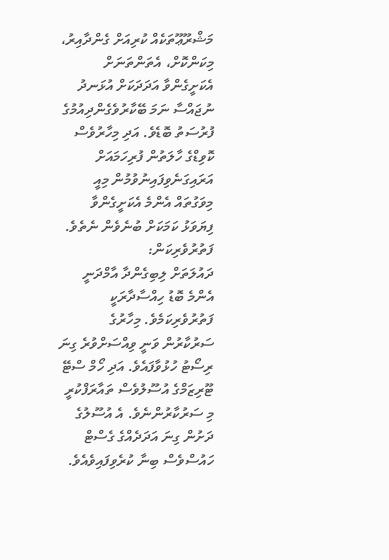މަޝްރޫޢޫތަކެއް ކުރިއަށް ގެންދާއިރު، މިކަންކޮށް، އެތަންތަނަށް އެކަށީގެންވާ އަދަދަކަށް އުޅަނދު ނުޖައްސާ ނަމަ ބޭކާރުވެގެންދިއުމުގެ ފުރުސަތު ބޮޑެވެ. އަދި މިހާރުވެސް ކޮވިޑްގެ ހާލަތުން ފުރިހަމައަށް އަރައިގަނެވިފައިނުވުމުން މިއީ މިވަގުތައް އެންމެ އެކަށީގެންވާ ފިޔަވަޅު ކަމަކަށް ބުނެވެން ނެތެވެ.
ފަތުރުވެރިކަން:
ދައުލަތަށް ލިބިގެންދާ އާމްދަނީ އެންމެ ބޮޑު ހިއްސާދާރަކީ ފަތުރުވެރިކަމެވެ. މިހާރުގެ ސަރުކާރުން ވަނީ ވިއްސަށްވުރެ ގިނަ ރިސޯޓު ހުޅުވާފައެވެ. އަދި ހޯމް ސްޓޭ ޓޫރިޒަމްގެ އުސޫލުވެސް ތައާރަފްކުރީ މި ސަރުކާރުންނެވެ. އެ އުސޫލުގެ ދަށުން ގިނަ އަދަދެއްގެ ގެސްޓް ހައުސްވެސް ބިނާ ކުރެވިފައިވެއެވެ.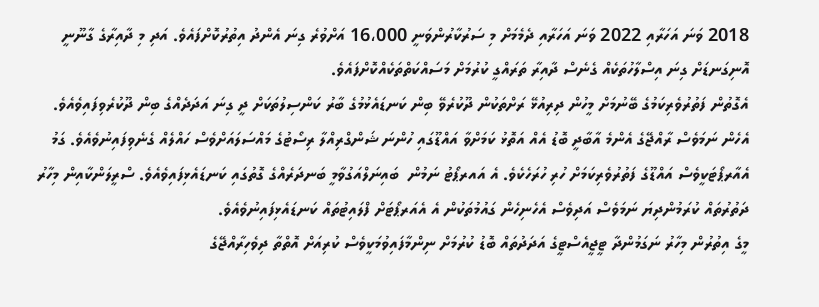2018 ވަނަ އަހަރާއި 2022 ވަނަ އަހަރާއި ދެމެމަށް މި ސަރުކާރުންވަނީ 16،000 އަށްވުރެ ގިނަ އެންދު އިތުރުކޮށްފައެވެ. އަދި މި ދާއިރާގެ ގާނޫނީ އޮނިގަނޑަށް ގިނަ އިސްލާހުތަކެއް ގެނެސް ދާއިރާ ތަރައްގީ ކުރުމަށް މަސައްކަތްތަކެއްކޮށްފައެވެ.
އެގޮތުން ފަތުރުވެރިކަމުގެ ބޭނުމަށް މީހުން ދިރިއުޅޭ ރަށްތަކުން ދޫކުރެވޭ ބިން ކަނޑައެޅުމުގެ ބާރު ކަންސިލުތަކަށް ދީ ގިނަ އަދަދެއްގެ ބިން ދޫކުރެވިފައިވެއެވެ.
އެހެން ނަމަވެސް ރާއްޖޭގެ އެންމެ އާބާދީ ބޮޑު އެއް އަތޮޅު ކަމަށްވާ އައްޑޫގައި ހުންނަ ޝަންގްރިއްލާ ރިސޯޓުގެ މައްސަލައަށްވެސް ހައްލެއް ގެނެވިފައިނުވެއެވެ. ގަމު އެއާރޕޯޓަކީވެސް އައްޑޫގެ ފަތުރުވެރިކަމަށް ހުރި ހުރަހެކެވެ. އެ އައރޕޯޓު ނަމުން  ބައިނަލްއަގުވާމީ ބަނދަރެއްގެ ގޮތުގައި ކަނޑައެޅިފައިވެއެވެ. ސްރީލަންކާއިން މިހާރު ދަތުރުތައް ކުރަމުންދިޔަ ނަމަވެސް އަދިވެސް އެހެނިހެން ގައުމުތަކުން އެ އެއަރޕޯޓަށް ފްލައިޓުތައް ކަނޑައެޅިފައިނުވެއެވެ.
މީގެ އިތުރުން މިހާރު ނަގަމުންދާ ޓީޖީއެސްޓީގެ އަދަދުތައް ބޮޑު ކުރުމަށް ނިންމާފައިވުމަކީވެސް ކުރިއަށް އޮތްތާ ދިވެހިރާއްޖޭގެ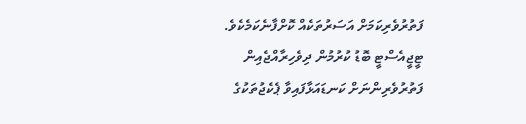ފަތުރުވެރިކަމަށް އަސަރުތަކެއް ކޮށްފާނެކަމެކެވެ. ޓީޖީއެސްޓީ ބޮޑު ކުރުމުން ދިވެހިރާއްޖެއިން ފަތުރުވެރިންނަށް ކަނޑައަޅާފައިވާ ޕެކެޖުތަކުގެ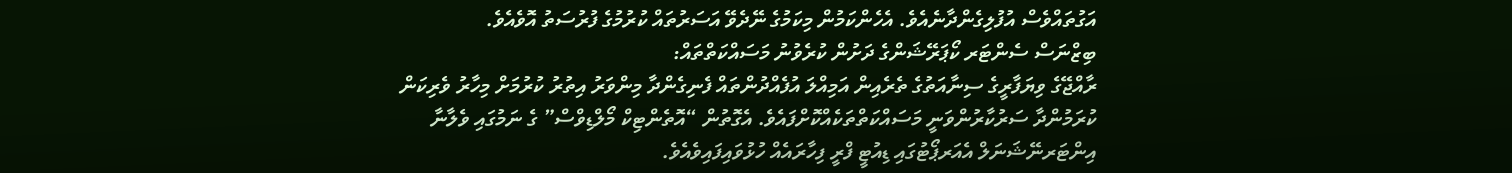އަގުތައްވެސް އުފުލިގެންދާނެއެވެ. އެހެންކަމުން މިކަމުގެ ނޭދެވޭ އަސަރުތައް ކުރުމުގެ ފުރުސަތު އޮވެއެވެ.
ބިޒްނަސް ސެންޓަރ ކޯޕަރޭޝަންގެ ދަށުން ކުރެވުނު މަސައްކަތްތައް:
ރާއްޖޭގެ ވިޔަފާރީގެ ސިނާއަތުގެ ތެރެއިން އަމިއްލަ އުފެއްދުންތައް ފެނިގެންދާ މިންވަރު އިތުރު ކުރުމަށް މިހާރު ވެރިކަން ކުރަމުންދާ ސަރުކާރުންވަނީ މަސައްކަތްތަކެއްކޮށްފައެވެ. އެގޮތުން “އޮތެންޓިކް މޯލްޑިވްސް” ގެ ނަމުގައި ވެލާނާ އިންޓަރނޭޝަނަލް އެއަރޕޯޓުގައި ޑިއުޓީ ފްރީ ފިހާރައެއް ހުޅުވައިފައިވެއެވެ.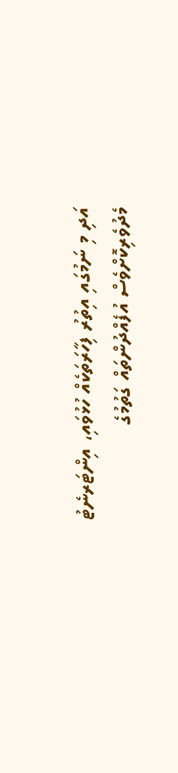އަދި މި ނަމުގައި އިތުރު ފިހާރަތަކެއް ހުޅުވައި، އިންޓަރނެޓު މެދުވެރިކޮށްވެސް އުފެއްދުންތައް ގަތުމުގެ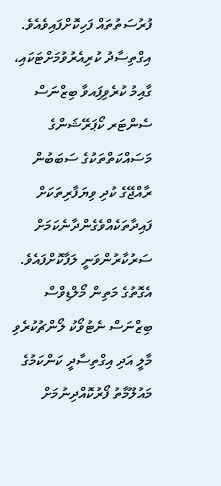ފުރުސަތުތައް ފަހިކޮށްފައިވެއެވެ.
އިގްތިސާދު ކުރިއެރުވުމަށްޓަކައި، ގާއިމު ކުރެވިފަިއވާ ބިޒްނަސް ސެންޓަރ ކޯޕަރޭޝަންގެ މަސައްކަތްތަކުގެ ސަބަބުން ރާއްޖޭގެ ކުދި ވިޔަފާރިތަކަށް ފައިދާތަކެއްވެގެންދާނެކަމަށް ސަރުކާރުންވަނީ ލަފާކޮށްފައެވެ. އެގޮތުގެ މަތިން މޯލްޑިވްސް ބިޒްނަސް ނެޓުވޯކު ލޯންޗުކުރެވި މާލީ އަދި އިގްތިސާދީ ކަންކަމުގެ މައުލޫމާތު ފޯރުކޮއްދިނުމަށް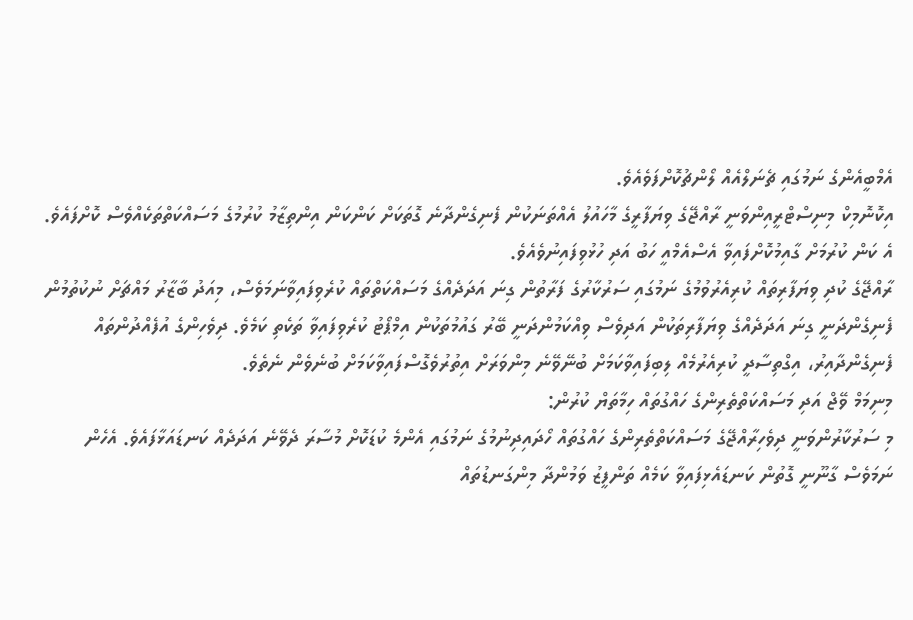އެމްބީއެންގެ ނަމުގައި ޗެނަލްއެއް ލޯންޗުކޮށްފަވެއެވެ.
އިކޮނޮމިކް މިނިސްޓްރީއިންވަނީ ރާއްޖޭގެ ވިޔަފާރީގެ މާހައުލު އެއްތަނަކުން ފެނިގެންދާނެ ގޮތަކަށް ކަންކަން އިންތިޒާމު ކުރުމުގެ މަސައްކަތްތަކެއްވެސް ކޮށްފައެވެ. އެ ކަން ކުރުމަށް ގާއިމުކޮށްފައިވާ އެސްއެމްއީ ހަބު އަދި ހުޅުވިފައިނުވެއެވެ.
ރާއްޖޭގެ ކުދި ވިޔަފާރިތައް ކުރިއެރުވުމުގެ ނަމުގައި ސަރުކާރުގެ ފަރާތުން ގިނަ އަދަދެއްގެ މަސައްކަތްތައް ކުރެވިފައިވާނަމަވެސް، މިއަދު ބާޒާރު މައްޗަށް ނުކުތުމުން ފެނިގެންދަނީ ގިނަ އަދަދެއްގެ ވިޔަފާރިތަކުން އަދިވެސް ވިއްކަމުންދަނީ ބޭރު ގައުމުތަކުން އިމްޕޯޓު ކުރެވިފައިވާ ތަކެތި ކަމެވެ. ދިވެހިންގެ އުފެއްދުންތައް ފެނިގެންދާއިރު، އިގްތިސާދީ ކުރިއެރުމެއް ލިބިފައިވާކަމަށް ބުނޭވޭނެ މިންވަރަށް އިތުރުވެގޮސްފައިވާކަމަށް ބުނެވެން ނެތެވެ.
މިނިމަމް ވޭޖް އަދި މަސައްކަތްތެރިންގެ ހައްގުތައް ހިމާތަޔް ކުރުން:
މި ސަރުކާރުންވަނީ ދިވެހިރާއްޖޭގެ މަސައްކަތްތެރިންގެ ހައްގުތައް ހޯދައިދިނުމުގެ ނަމުގައި އެންމެ ކުޑަކޮށް މުސާރަ ދެވޭނެ އަދަދެއް ކަނޑައަޅާފައެވެ. އެހެން ނަމަވެސް ގާނޫނީ ގޮތުން ކަނޑައެޅިފައިވާ ކަމެއް ތަންފީޒު ވަމުންދާ މިންގަނޑުތައް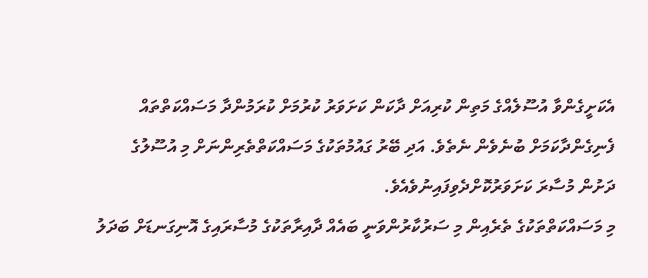އެކަށީގެންވާ އުސޫލެއްގެ މަތިން ކުރިއަށް ދާކަން ކަށަވަރު ކުރުމަށް ކުރަމުންދާ މަސައްކަތްތައް ފެނިގެންދާކަމަށް ބުނެވެން ނެތެވެ. އަދި ބޭރު ގައުމުތަކުގެ މަސައްކަތްތެރިންނަށް މި އުސޫލުގެ ދަށުން މުސާރަ ކަށަވަރުކޮށްދެވިފައިނުވެއެވެ.
މި މަސައްކަތްތަކުގެ ތެރެއިން މި ސަރުކާރުންވަނީ ބައެއް ދާއިރާތަކުގެ މުސާރައިގެ އޮނިގަނޑަށް ބަދަލު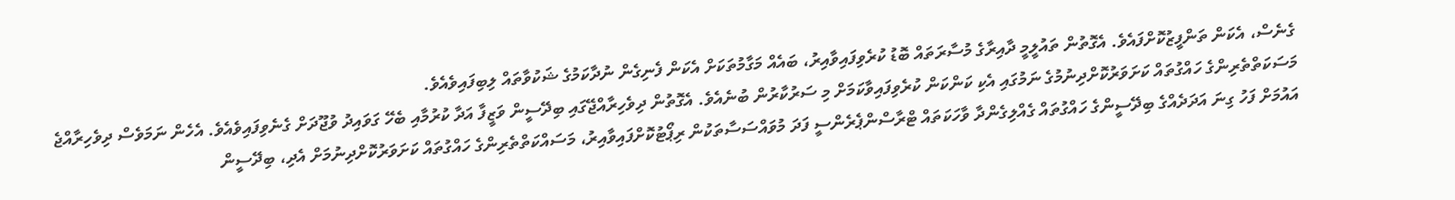ގެނެސް، އެކަން ތަންފީޒުކޮށްފައެވެ. އެގޮތުން ތައުލީމީ ދާއިރާގެ މުސާރަތައް ބޮޑު ކުރެވިފައިވާއިރު، ބައެއް މަގާމުތަކަށް އެކަން ފެނިގެން ނުދާކަމުގެ ޝަކުވާތައް ލިބިފައިވެއެވެ.
މަސަކަތްތެރިންގެ ހައްގުތައް ކަށަވަރުކޮށްދިނުމުގެ ނަމުގައި އެކި ކަންކަން ކުރެވިފައިވާކަމަށް މި ސަރުކާރުން ބުނެއެވެ. އެގޮތުން ދިވެހިރާއްޖޭގައި ބިދޭސީން ވަޒީފާ އަދާ ކުރުމާއި ބެހޭ ގަވައިދު ވުޖޫދަށް ގެނެވިފައިވެއެވެ. އެހެން ނަމަވެސް ދިވެހިރާއްޖެ އައުމަށް ފަހު ގިނަ އަދަދެއްގެ ބިދޭސީންގެ ހައްގުތައް ގެއްލިގެންދާ ވާހަކަތައް ޓްރާސްންޕެރެންސީ ފަދަ މުވައްސަސާތަކުން ރިޕޯޓުކޮށްފައިވާއިރު، މަސައްކަތްތެރިންގެ ހައްގުތައް ކަށަވަރުކޮށްދިނުމަށް އެދި، ބިދޭސީން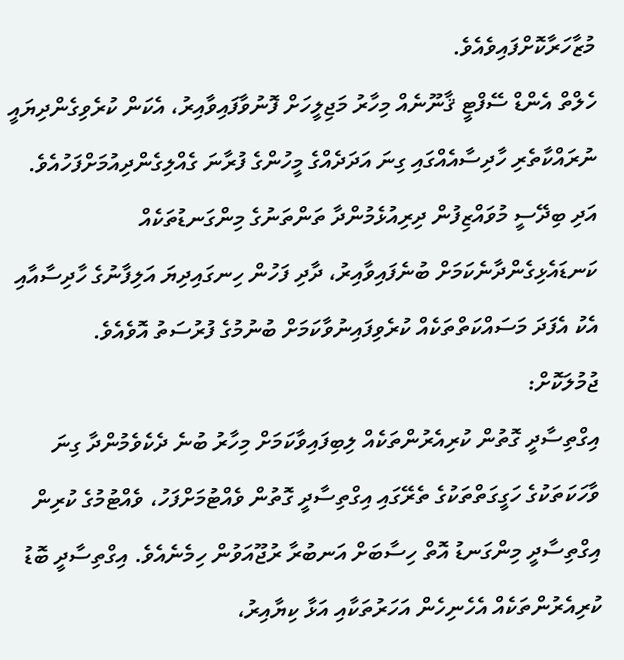މުޒާހަރާކޮށްފައިވެއެވެ.
ހެލްތް އެންޑް ސޭފްޓީ ޤާނޫނެއް މިހާރު މަޖިލީހަށް ފޮނުވާފައިވާއިރު، އެކަން ކުރެވިގެންދިޔައީ ނުރައްކާތެރި ހާދިސާއެއްގައި ގިނަ އަދަދެއްގެ މީހުންގެ ފުރާނަ ގެއްލިގެންދިއުމަށްފަހުއެވެ. އަދި ބިދޭސީ މުވައްޒިފުން ދިރިއުޅެމުންދާ ތަންތަނުގެ މިންގަނޑުތަކެއް ކަނޑައެޅިގެންދާނެކަމަށް ބުނެފައިވާއިރު، ދާދި ފަހުން ހިނގައިދިޔަ އަލިފާނުގެ ހާދިސާއާއި އެކު އެފަދަ މަސައްކަތްތަކެއް ކުރެވިފައިނުވާކަމަށް ބުނުމުގެ ފުރުސަތު އޮވެއެވެ.
ޖުމުލަކޮށް:
އިގްތިސާދީ ގޮތުން ކުރިއެރުންތަކެއް ލިބިފައިވާކަމަށް މިހާރު ބުނެ ދެކެވެމުންދާ ގިނަ ވާހަކަތަކުގެ ހަގީގަތްތަކުގެ ތެރޭގައި އިގްތިސާދީ ގޮތުން ވެއްޓުމަށްފަހު، ވެއްޓުމުގެ ކުރިން އިގްތިސާދީ މިންގަނޑު އޮތް ހިސާބަށް އަނބުރާ ރުޖޫއަވުން ހިމެނެއެވެ. އިގްތިސާދީ ބޮޑު ކުރިއެރުންތަކެއް އެހެނިހެން އަހަރުތަކާއި އަޅާ ކިޔާއިރު،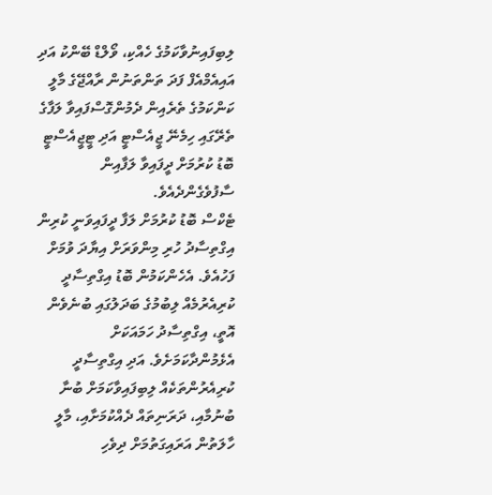ލިބިފައިނުވާކަމުގެ ހެއްކި، ވޯލްޑް ބޭންކު އަދި އައިއެމްއެފް ފަދަ ތަންތަނުން ރާއްޖޭގެ މާލީ ކަންކަމުގެ ތެރެއިން ދެމުންގޮސްފައިވާ ލަފާގެ ތެރޭގައި ހިމެނޭ ޖީއެސްޓީ އަދި ޓީޖީއެސްޓީ ބޮޑު ކުރުމަށް ދީފައިވާ ލަފާއިން ސާފުވެގެންދެއެވެ.
ޓެކްސް ބޮޑު ކުރުމަށް ލަފާ ދީފައިވަނީ ކުރިން އިގްތިސާދު ހުރި މިންވަރަށް އިޔާދަ ވުމަށް ފަހުއެވެ. އެހެންކަމުން ބޮޑު އިގްތިސާދީ ކުރިއެރުމެއް ލިބުމުގެ ބަދަލުގައި ބުނެވެން އޮތީ، އިގްތިސާދު ހަމައަކަށް އެޅެމުންދާކަމަށެވެ. އަދި އިގްތިސާދީ ކުރިއެރުންތަކެއް ލިބިފައިވާކަމަށް ބުނާ ބުނުމާއި، ދަރަނިތައް ދެއްކުމަށާއި، މާލީ ހާލަތުން އަރައިގަތުމަށް ދިވެހި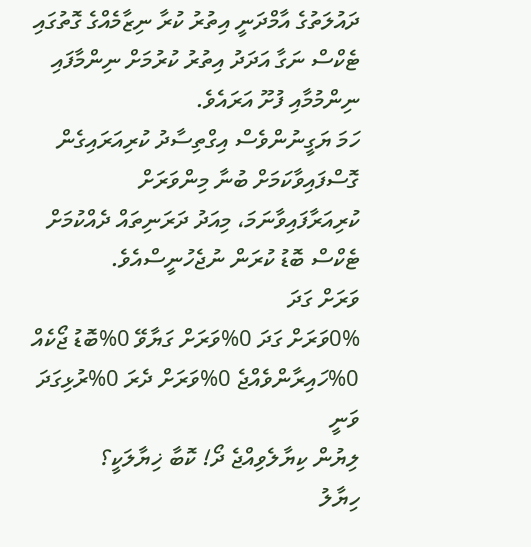ދައުލަތުގެ އާމްދަނީ އިތުރު ކުރާ ނިޒާމެއްގެ ގޮތުގައި ޓެކްސް ނަގާ އަދަދު އިތުރު ކުރުމަށް ނިންމާފައި ނިންމުމާއި ފުށޫ އަރައެވެ.
ހަމަ ޔަގީނުންވެސް އިގްތިސާދު ކުރިއަރައިގެން ގޮސްފައިވާކަމަށް ބުނާ މިންވަރަށް ކުރިއަރާފައިވާނަމަ، މިއަދު ދަރަނިތައް ދެއްކުމަށް ޓެކްސް ބޮޑު ކުރަން ނުޖެހުނީސްއެވެ.
ވަރަށް ގަދަ
0%ވަރަށް ގަދަ 0%ވަރަށް ގަޔާވޭ 0%ބޮޑު ޖޯކެއް 0%ހައިރާންވެއްޖެ 0%ވަރަށް ދެރަ 0%ރުޅިގަދަ ވަނީ
ލިޔުން ކިޔާލެވިއްޖެ ދޯ! ކޮބާ ޚިޔާލަކީ؟
ހިޔާލު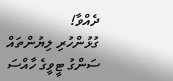ދެއްވާ!
ގުޅުންހުރި ލިޔުންތައް
ސަންގު ޓީވީގެ ހާއްސަ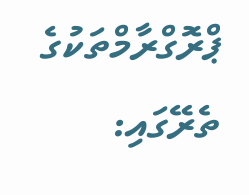ޕްރޮގްރާމްތަކުގެ ތެރޭގައި: